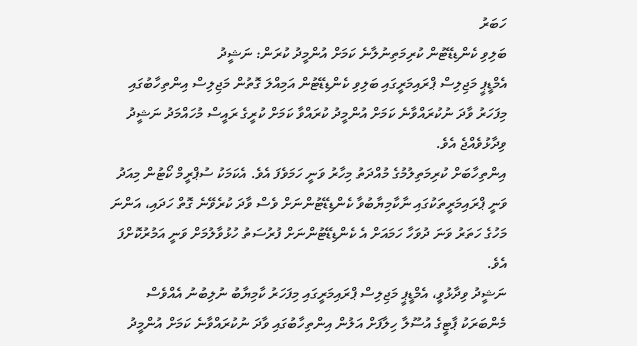ހަބަރު
ބަލިވި ކެންޑިޑޭޓުން ކުރިމަތިނުލާނެ ކަމަށް އުންމީދު ކުރަން: ނަޝީދު
އެމްޑީޕީ މަޖިލިސް ޕްރައިމަރީގައި ބަލިވި ކެންޑިޑޭޓުން އަމިއްލަ ގޮތުން މަޖިލިސް އިންތިހާބުގައި މިފަހަރު ވާދަ ނުކުރައްވާނެ ކަމަށް އުންމީދު ކުރައްވާ ކަމަށް ކުރީގެ ރައީސް މުހައްމަދު ނަޝީދު ވިދާޅުވެއްޖެ އެވެ.
އިންތިހާބަށް ކުރިމަތިލުމުގެ މުއްދަތު މިހާރު ވަނީ ހަމަވެފަ އެވެ. އެކަމަކު ސުޕްރީމް ކޯޓުން މިއަދު ވަނީ ޕްރައިމަރީތަކުގައި ނާކާމިޔާބުވާ ކެންޑިޑޭޓުންނަށް ވެސް ވާދަ ކުރެވޭނެ ގޮތް ހަދައި، އަންނަ މަހުގެ ހަތަރު ވަނަ ދުވަހާ ހަމައަށް އެ ކެންޑިޑޭޓުންނަށް ފުރުސަތު ހުޅުވާލުމަށް ވަނީ އަމުރުކޮށްފަ އެވެ.
ނަޝީދު ވިދާޅުވީ، އެމްޑީޕީ މަޖިލިސް ޕްރައިމަރީގައި މިފަހަރު ކާމިޔާބު ނުލިބުނު އެއްވެސް މެންބަރަކު ޕާޓީގެ އުސޫލާ ހިލާފަށް އަލުން އިންތިހާބުގައި ވާދަ ނުކުރައްވާނެ ކަމަށް އުންމީދު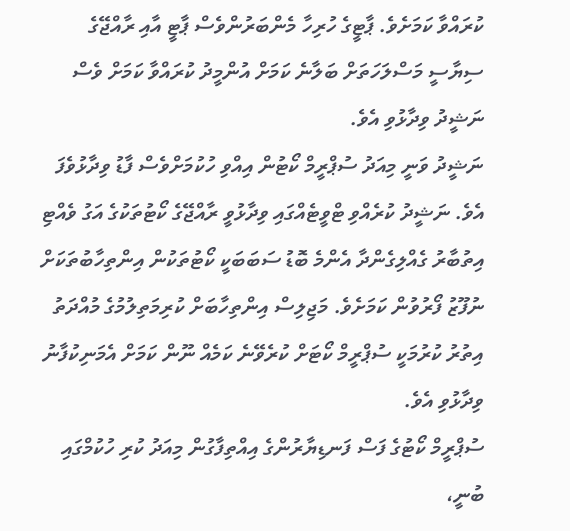ކުރައްވާ ކަމަށެވެ. ޕާޓީގެ ހުރިހާ މެންބަރުންވެސް ޕާޓީ އާއި ރާއްޖޭގެ ސިޔާސީ މަސްލަހަތަށް ބަލާނެ ކަމަށް އުންމީދު ކުރައްވާ ކަމަށް ވެސް ނަޝީދު ވިދާޅުވި އެވެ.
ނަޝީދު ވަނީ މިއަދު ސުޕްރީމް ކޯޓުން އިއްވި ހުކުމަށްވެސް ފާޑު ވިދާޅުވެފަ އެވެ. ނަޝީދު ކުރެއްވި ޓްވީޓެއްގައި ވިދާޅުވީ ރާއްޖޭގެ ކޯޓުތަކުގެ އަގު ވެއްޓި އިތުބާރު ގެއްލިގެންދާ އެންމެ ބޮޑު ސަބަބަކީ ކޯޓުތަކުން އިންތިހާބުތަކަށް ނުފޫޒު ފޯރުވުން ކަމަށެވެ. މަޖިލިސް އިންތިހާބަށް ކުރިމަތިލުމުގެ މުއްދަތު އިތުރު ކުރުމަކީ ސުޕްރީމް ކޯޓަށް ކުރެވޭނެ ކަމެއް ނޫން ކަމަށް އެމަނިކުފާނު ވިދާޅުވި އެވެ.
ސުޕްރީމް ކޯޓުގެ ފަސް ފަނޑިޔާރުންގެ އިއްތިފާގުން މިއަދު ކުރި ހުކުމްގައި ބުނީ،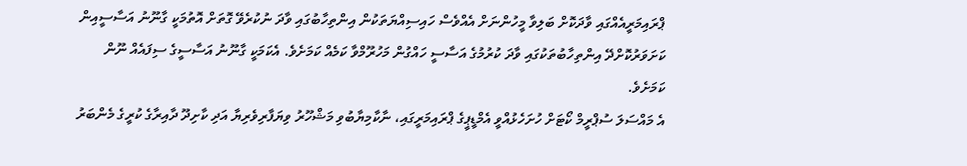ޕްރައިމަރީއެއްގައި ވާދަކޮށް ބަލިވާ މީހުންނަށް އެއްވެސް ހައިސިއްޔަތަކުން އިންތިހާބުގައި ވާދަ ނުކުރެވޭ ގޮތަށް އޮތުމަކީ ގާނޫނު އަސާސީއިން ކަށަވަރުކޮށްދޭ އިންތިހާބުތަކުގައި ވާދަ ކުރުމުގެ އަސާސީ ހައްގުން މަހުރޫމްވާ ކަމެއް ކަމަށެވެ. އެކަމަކީ ގާނޫނު އަސާސީގެ ސިފައެއް ނޫން ކަމަށެވެ.
އެ މައްސަލަ ސުޕްރީމް ކޯޓަށް ހުށަހެޅުއްވީ އެމްޑީޕީގެ ޕްރައިމަރީގައި، ނާކާމިޔާބުވި މަޝްހޫރު ވިޔަފާރިވެރިޔާ އަދި ކާށިދޫ ދާއިރާގެ ކުރީގެ މެންބަރު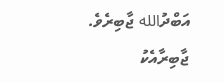އަބްދުالله ޖާބިރެވެ. ޖާބިރާއެކު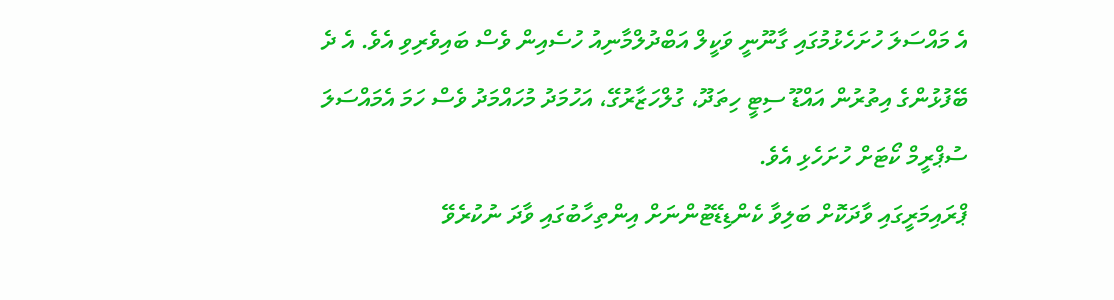އެ މައްސަލަ ހުށަހެޅުމުގައި ގާނޫނީ ވަކީލް އަބްދުލްމާނިއު ހުސެއިން ވެސް ބައިވެރިވި އެވެ. އެ ދެ ބޭފުޅުންގެ އިތުރުން އައްޑޫ ސިޓީ ހިތަދޫ، ގުލްހަޒާރުގޭ، އަހުމަދު މުހައްމަދު ވެސް ހަމަ އެމައްސަލަ ސުޕްރީމް ކޯޓަށް ހުށަހެޅި އެވެ.
ޕްރައިމަރީގައި ވާދަކޮށް ބަލިވާ ކެންޑިޑޭޓުންނަށް އިންތިހާބުގައި ވާދަ ނުކުރެވޭ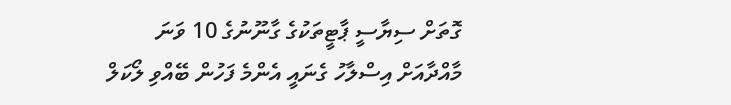ގޮތަށް ސިޔާސީ ޕާޓީތަކުގެ ގާނޫނުގެ 10 ވަނަ މާއްދާއަށް އިސްލާހު ގެނައީ އެންމެ ފަހުން ބޭއްވި ލޯކަލް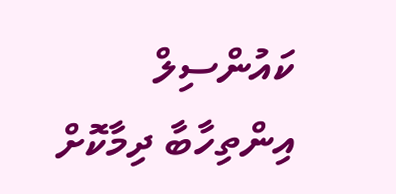ކައުންސިލް އިންތިހާބާ ދިމާކޮށް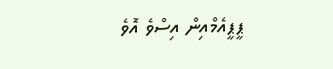ޕީޕީއެމްއިން އިސްވެ އޮވެ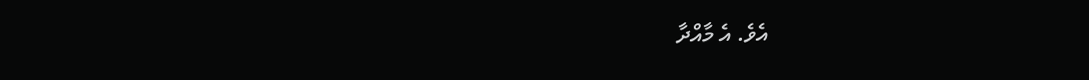އެވެ. އެ މާއްދާ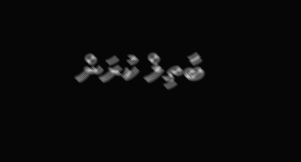ބާތިލް ކުރަން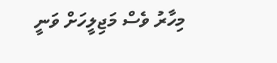މިހާރު ވެސް މަޖިލީހަށް ވަނީ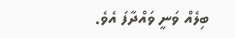ބިލެއް ވަނީ ވައްދާފަ އެވެ.